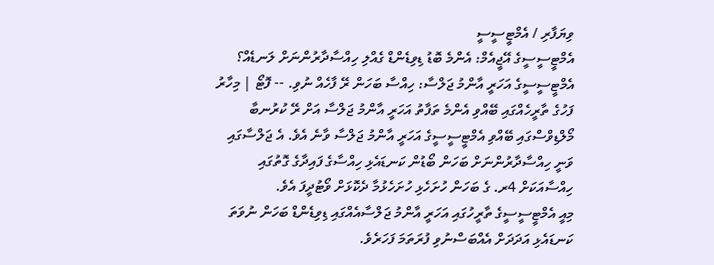ވިޔަފާރި / އެމްޓީސީސީ
އެމްޓީސީސީގެ އޭޖީއެމް: އެންމެ ބޮޑު ޑިވިޑެންޑް ގެއްލި ހިއްސާދާރުންނަށް ލަނޑެއް؟
އެމްޓީސީސީގެ އަހަރީ އާންމު ޖަލްސާ: ހިއްސާ ބަހަން ރޭ ފާހެއް ނުވި. -- ފޮޓޯ | މިހާރު
ފަހުގެ ތާރީހެއްގައި ބޭއްވި އެންމެ ތަފާތު އަހަރީ އާންމު ޖަލްސާ އަށް ރޭ ކުރުނބާ މޯލްޑިވްސްގައި ބޭއްވި އެމްޓީސީސީގެ އަހަރީ އާންމު ޖަލްސާ ވާނެ އެވެ. އެ ޖަލްސާގައި ވަނީ ހިއްސާދާރުންނަށް ބަހަން ބޯޑުން ކަނޑައެޅި ހިއްސާގެ ފައިދާގެ ގޮތުގައި ހިއްސާއަކަށް 4ރ. ގެ ބަހަން ހުށަހެޅި ހުށަހެޅުމާ ދެކޮޅަށް ވޯޓުދީފަ އެވެ.
މިއީ އެމްޓީސީސީގެ ތާރީހުގައި އަހަރީ އާންމު ޖަލްސާއެއްގައި ޑިވިޑެންޑް ބަހަން ނުވަތަ ކަނޑައެޅި އަދަދަށް އެއްބަސްނުވި ފުރަތަމަ ފަހަރެވެ.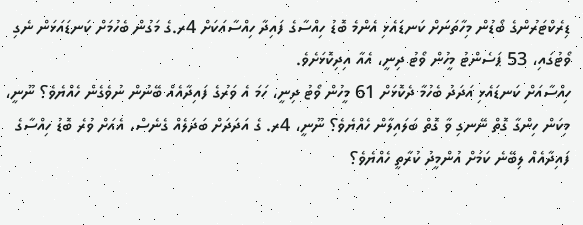ޑިރެކްޓަރުންގެ ބޯޑުން މިހާތަނަށް ކަނޑައެޅި އެންމެ ބޮޑު ހިއްސާގެ ފައިދާ ހިއްސާއަކަށް 4ރ.ގެ މަގުން ބެހުމަށް ކަނޑައަޅަން ނެގި ވޯޓުގައި، 53 ޕަސެންޓު މީހުން ވޯޓު ދިނީ، އެއާ އިދިކޮޅަށެވެ.
ހިއްސާއަށް ކަނޑައެޅި އަދަދު ބެހުމާ ދެކޮޅަށް 61 މީހުން ވޯޓު ދިނީ، ހަމަ އެ ވަރުގެ ފައިދާއެއް ބޭނުން ނުވެގެން ހެއްޔެވެ؟ ނޫނީ، މިކަން ހިންގާ ގޮތް ނޭނގި ވާ ގޮތް ބަލައިލާން ހެއްޔެވެ؟ ނޫނީ، 4ރ. ގެ އަދަދަށް ބަދަލެއް ގެނެސް، އެއަށް ވުރެ ބޮޑު ހިއްސާގެ ފައިދާއެއް ލިބޭނެ ކަމަށް އުންމީދު ކުރާތީ ހެއްޔެވެ؟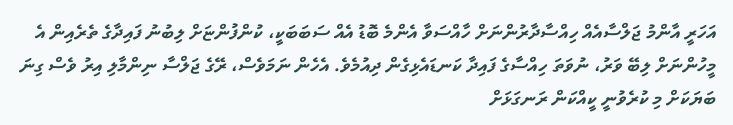އަހަރީ އާންމު ޖަލްސާއެއް ހިއްސާދާރުންނަށް ހާއްސަވާ އެންމެ ބޮޑު އެއް ސަބަބަކީ، ކުންފުންޏަށް ލިބުނު ފައިދާގެ ތެރެއިން އެ މީހުންނަށް ލިބޭ ވަރު، ނުވަތަ ހިއްސާގެ ފައިދާ ކަނޑައެޅިގެން ދިއުމެވެ. އެހެން ނަމަވެސް، ރޭގެ ޖަލްސާ ނިންމާލި އިރު ވެސް ގިނަ ބަޔަކަށް މި ކުރެވުނީ ކީއްކަން ރަނގަޅަށް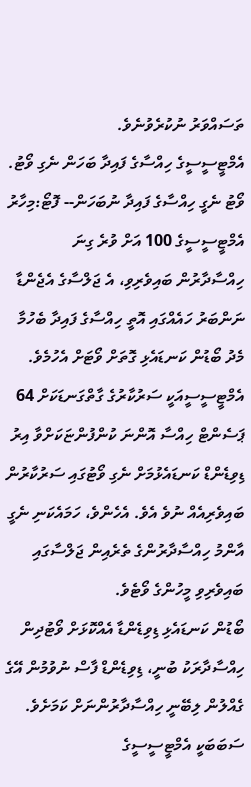ތަސައްވަރު ނުކުރެވުނެވެ.
އެމްޓީސީސީގެ ހިއްސާގެ ފައިދާ ބަހަން ނެގި ވޯޓު. ވޯޓު ނެގީ ހިއްސާގެ ފައިދާ ނުބަހަން-- ފޮޓޯ:މިހާރު
އެމްޓީސީސީގެ 100 އަށް ވުރެ ގިނަ ހިއްސާދާރުން ބައިވެރިވި، އެ ޖަލްސާގެ އެޖެންޑާ ނަންބަރު ހައެއްގައި އޮތީ ހިއްސާގެ ފައިދާ ބެހުމާ މެދު ބޯޑުން ކަނޑައެޅި ގޮތަށް ވޯޓަށް އެހުމެވެ. އެމްޓީސީސީއަކީ ސަރުކާރުގެ ގާތްގަނޑަކަށް 64 ޕަސެންޓް ހިއްސާ އޮންނަ ކުންފުންޏަކަށްވާ އިރު ޑިވިޑެންޑް ކަނޑައެޅުމަށް ނެގި ވޯޓުގައި ސަރުކާރުން ބައިވެރިއެއް ނުވެ އެވެ. އެހެންވެ، ހަމައެކަނި ނެގީ އާންމު ހިއްސާދާރުންގެ ތެރެއިން ޖަލްސާގައި ބައިވެރިވި މީހުންގެ ވޯޓެވެ.
ބޯޑުން ކަނޑައެޅި ޑިވިޑެންޑާ އެއްކޮޅަށް ވޯޓުދިން ހިއްސާދާރަކު ބުނީ، ޑިވިޑެންޑް ފާސް ނުވުމުން އޭގެ ގެއްލުން ލިބޭނީ ހިއްސާދާރުންނަށް ކަމަށެވެ.
ސަބަބަކީ އެމްޓީސީސީގެ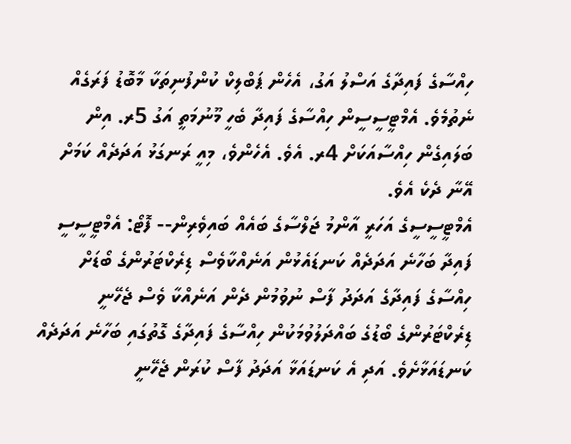ހިއްސާގެ ފައިދާގެ އަސްލު އަގު، އެހެން ޕަބްލިކް ކުންފުނިތަކާ މާބޮޑު ފަރަގެއް ނެތުމެވެ. އެމްޓީސީސީން ހިއްސާގެ ފައިދާ ބެހީ މޫނުމަތީ އަގު 5ރ. އިން ބަލައިގެން ހިއްސާއަކަށް 4ރ. އެވެ. އެހެންވެ، މިއީ ރަނގަޅު އަދަދެއް ކަމަށް އޭނާ ދެކެ އެވެ.
އެމްޓީސީސީގެ އަހަރީ އާންމު ޖަލްސާގެ ބައެއް ބައިވެރިން-- ފޮޓޯ: އެމްޓީސީސީ
ފައިދާ ބަހާނެ އަދަދެއް ކަނޑައެޅުން އަނެއްކާވެސް ޑިރެކްޓަރުންގެ ބޯޑަށް
ހިއްސާގެ ފައިދާގެ އަދަދު ފާސް ނުވުމުން ދެން އަނެއްކާ ވެސް ޖެހޭނީ ޑިރެކްޓަރުންގެ ބޯޑުގެ ބައްދަލުވުމަކުން ހިއްސާގެ ފައިދާގެ ގޮތުގައި ބަހާނެ އަދަދެއް ކަނޑައަޅާށެވެ. އަދި އެ ކަނޑައަޅާ އަދަދު ފާސް ކުރަން ޖެހޭނީ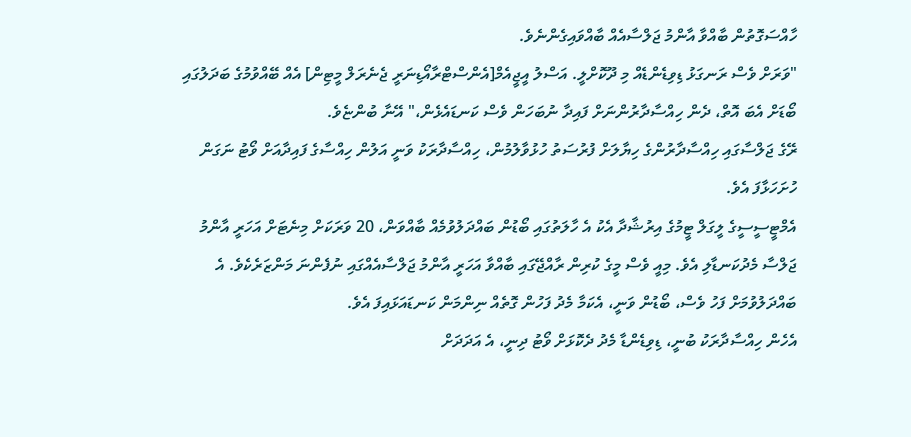ހާއްސަގޮތުން ބާއްވާ އާންމު ޖަލްސާއެއް ބާއްވައިގެންނެވެ.
"ވަރަށް ވެސް ރަނގަޅު ޑިވިޑެންޑެއް މި ދޫކޮށްލީ. އަސްލު އީޖީއެމް[އެންސްޓްރާއޯޑިނަރީ ޖެނެރަލް މީޓިން] އެއް ބޭއްވުމުގެ ބަދަލުގައި ބޯޑަށް އެބަ އޮތް، ދެން ހިއްސާދާރުންނަށް ފައިދާ ނުބަހަން ވެސް ކަނޑައެޅެން،" އޭނާ ބުންޏެވެ.
ރޭގެ ޖަލްސާގައި ހިއްސާދާރުންގެ ހިޔާލަށް ފުރުސަތު ހުޅުވާލުމުން، ހިއްސާދާރަކު ވަނީ އަލުން ހިއްސާގެ ފައިދާއަށް ވޯޓު ނަގަން ހުށަހަޅާފަ އެވެ.
އެމްޓީސީސީގެ ލީގަލް ޓީމުގެ އިރުޝާދާ އެކު އެ ހާލަތުގައި ބޯޑުން ބައްދަލުވުމެއް ބާއްވަން، 20 ވަރަކަށް މިނެޓަށް އަހަރީ އާންމު ޖަލްސާ މެދުކަނޑާލި އެވެ. މިއީ ވެސް މީގެ ކުރިން ރާއްޖޭގައި ބާއްވާ އަހަރީ އާންމު ޖަލްސާއެއްގައި ނުފެންނަ މަންޒަރެކެވެ. އެ ބައްދަލުވުމަށް ފަހު ވެސް، ބޯޑުން ވަނީ، އެކަމާ މެދު ފަހުން ގޮތެއް ނިންމަން ކަނޑައަޅައިފަ އެވެ.
އެހެން ހިއްސާދާރަކު ބުނީ، ޑިވިޑެންޑާ މެދު ދެކޮޅަށް ވޯޓު ދިނީ، އެ އަދަދަށް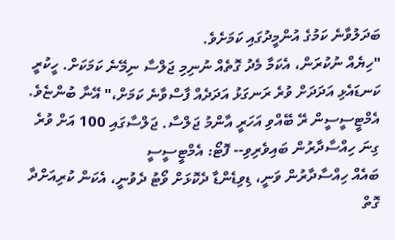ބަދަލުވާނެ ކަމުގެ އުންމީދުގައި ކަމަށެވެ.
"ހިޔެއް ނުކުރަން، އެކަމާ މެދު ގޮތެއް ނުނިމި ޖަލްސާ ނިމޭނެ ކަމަކަށް. ހީކުރީ ކަނޑައެޅި އަދަދަށް ވުރެ ރަނގަޅު އަދަދެއް ފާސްވާނެ ކަމަށް،" އޭނާ ބުންޏެވެ.
އެމްޓީސީސީން ރޭ ބޭއްވި އަހަރީ އާންމު ޖަލްސާ. ޖަލްސާގައި 100 އަށް ވުރެ ގިނަ ހިއްސާދާރުން ބައިވެރިވި-- ފޮޓޯ: އެމްޓީސީސީ
ބައެއް ހިއްސާދާރުން ވަނީ، ޑިވިޑެންޑާ ދެކޮޅަށް ވޯޓު ދެވުނީ، އެކަން ކުރިއަށްދާ ގޮތް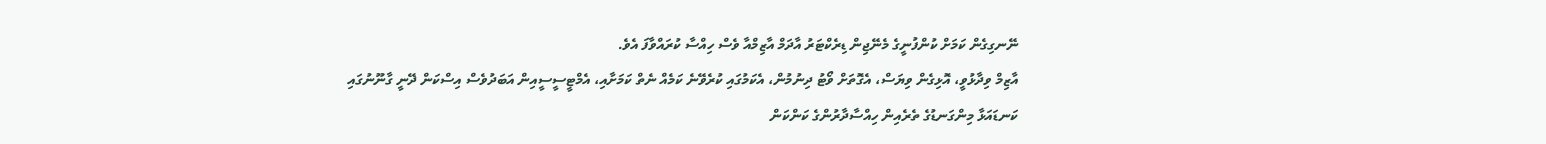ނޭނގިގެން ކަމަށް ކުންފުނީގެ މެނޭޖިން ޑިރެކްޓަރު އާދަމް އާޒިމްއާ ވެސް ހިއްސާ ކުރައްވާފަ އެވެ.
އާޒިމް ވިދާޅުވީ، އޮޅިގެން ވިޔަސް، އެގޮތަށް ވޯޓު ދިނުމުން، އެކަމުގައި ކުރެވޭނެ ކަމެއް ނެތް ކަމަށާއި، އެމްޓީސީސީއިން އަބަދުވެސް އިސްކަން ދޭނީ ގާނޫނުގައި ކަނޑައަޅާ މިންގަނޑުގެ ތެރެއިން ހިއްސާދާރުންގެ ކަންކަން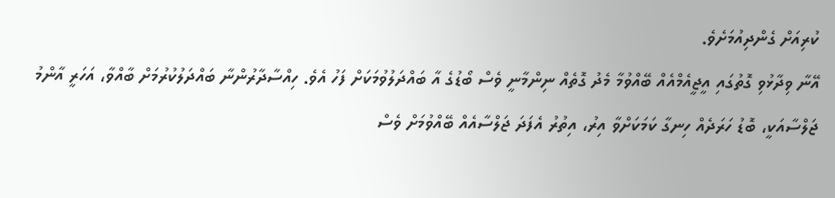ކުރިއަށް ގެންދިއުމަށެވެ.
އޭނާ ވިދާޅުވި ގޮތުގައި އީޖީއެމްއެއް ބޭއްވުމާ މެދު ގޮތެއް ނިންމާނީ ވެސް ބޯޑުގެ އާ ބައްދަލުވުމަކަށް ފަހު އެވެ. ހިއްސާދާރުންނާ ބައްދަލުކުރުމަށް ބާއްވާ، އަހަރީ އާންމު ޖަލްސާއަކީ، ބޮޑު ހަރަދެއް ހިނގާ ކަމަކަށްވާ އިރު، އިތުރު އެފަދަ ޖަލްސާއެއް ބޭއްވުމަށް ވެސް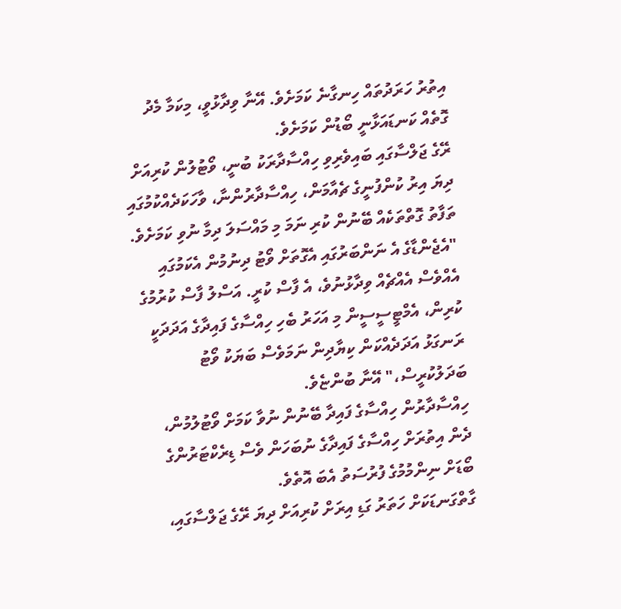އިތުރު ހަރަދުތައް ހިނގާނެ ކަމަށެވެ. އޭނާ ވިދާޅުވީ، މިކަމާ މެދު ގޮތެއް ކަނޑައަޅާނީ ބޯޑުން ކަމަށެވެ.
ރޭގެ ޖަލްސާގައި ބައިވެރިވި ހިއްސާދާރަކު ބުނީ، ވޯޓުލުން ކުރިއަށް ދިޔަ އިރު ކުންފުނީގެ ޗެއާމަން، ހިއްސާދާރުންނާ، ވާހަކަދެއްކުމުގައި ތަފާތު ގޮތްތަކެއް ބޭނުން ކުރި ނަމަ މި މައްސަލަ ދިމާ ނުވި ކަމަށެވެ.
"އެޖެންޑާގެ އެ ނަންބަރުގައި އެގޮތަށް ވޯޓު ދިނުމުން އެކަމުގައި އެއްވެސް އެއްޗެއް ވިދާޅުނުވެ، އެ ފާސް ކުރީ. އަސްލު ފާސް ކުރުމުގެ ކުރިން، އެމްޓީސީސީން މި އަހަރު ބެހި ހިއްސާގެ ފައިދާގެ އަދަދަކީ ރަނގަޅު އަދަދެއްކަން ކިޔާދިން ނަމަވެސް ބަޔަކު ވޯޓު ބަދަލުކުރީސް،" އޭނާ ބުންޏެވެ.
ހިއްސާދާރުން ހިއްސާގެ ފައިދާ ބޭނުން ނުވާ ކަމަށް ވޯޓުލުމުން، ދެން އިތުރަށް ހިއްސާގެ ފައިދާގެ ނުބަހަން ވެސް ޑިރެކްޓަރުންގެ ބޯޑަށް ނިންމުމުގެ ފުރުސަތު އެބަ އޮތެވެ.
ގާތްގަނޑަކަށް ހަތަރު ގަޑި އިރަށް ކުރިއަށް ދިޔަ ރޭގެ ޖަލްސާގައި،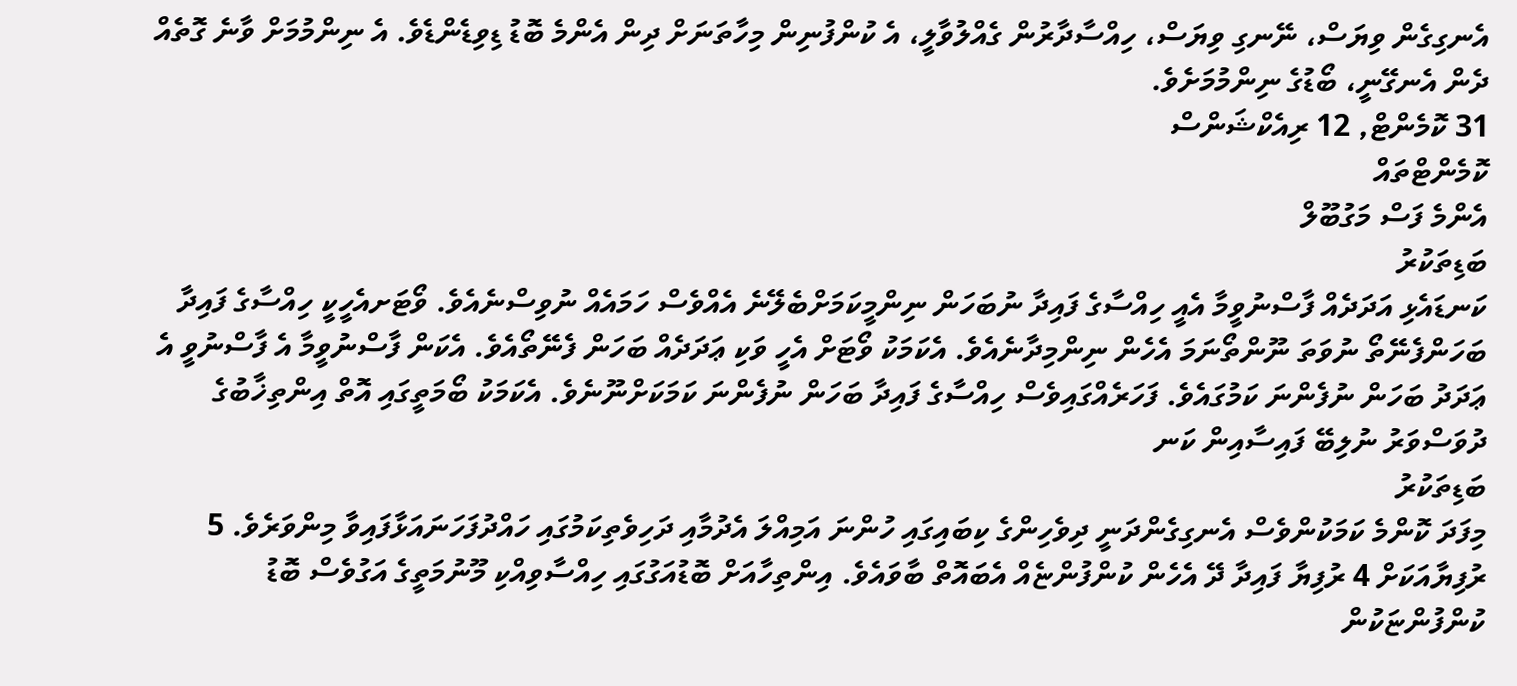އެނގިގެން ވިޔަސް، ނޭނގި ވިޔަސް، ހިއްސާދާރުން ގެއްލުވާލީ، އެ ކުންފުނިން މިހާތަނަށް ދިން އެންމެ ބޮޑު ޑިވިޑެންޑެވެ. އެ ނިންމުމަށް ވާނެ ގޮތެއް ދެން އެނގޭނީ، ބޯޑުގެ ނިންމުމަށެވެ.
31 ކޮމެންޓް, 12 ރިއެކްޝަންސް
ކޮމެންޓްތައް
އެންމެ ފަސް މަގުބޫލް
ބަޑިތަކުރު
ކަނޑައެޅި އަދަދެއް ފާސްނުވީމާ އެއީ ހިއްސާގެ ފައިދާ ނުބަހަން ނިންމީކަމަށްބެލޭނެ އެއްވެސް ހަމައެއް ނުވިސްނެއެވެ. ވޯޓަށއެހީކީ ހިއްސާގެ ފައިދާ ބަހަންފެނޭތޯ ނުވަތަ ނޫންތޯނަމަ އެހެން ނިންމިދާނެއެވެ. އެކަމަކު ވޯޓަށް އެހީ ވަކި ޢަދަދެއް ބަހަން ފެނޭތޯއެވެ. އެކަން ފާސްނުވީމާ އެ ފާސްނުވީ އެ ޢަދަދު ބަހަން ނުފެންނަ ކަމުގައެވެ. ފަހަރެއްގައިވެސް ހިއްސާގެ ފައިދާ ބަހަން ނުފެންނަ ކަމަކަށްނޫނެވެ. އެކަމަކު ބޯމަތީގައި އޮތް އިންތިޚާބުގެ ދުވަސްވަރު ނުލިބޭ ފައިސާއިން ކަނ
ބަޑިތަކުރު
މިފަދަ ކޮންމެ ކަމަކުންވެސް އެނގިގެންދަނީ ދިވެހިންގެ ކިބައިގައި ހުންނަ އަމިއްލަ އެދުމާއި ދަހިވެތިކަމުގައި ހައްދުފަހަނައަޅާފައިވާ މިންވަރެވެ. 5 ރުފިޔާއަކަށް 4 ރުފިޔާ ފައިދާ ދޭ އެހެން ކުންފުންޏެއް އެބައޮތް ބާވައެވެ. އިންތިހާއަށް ބޮޑުއަގުގައި ހިއްސާވިއްކި މޫނުމަތީގެ އަގުވެސް ބޮޑު ކުންފުންޏަކުން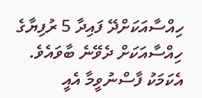ހިއްސާއަކަށްދޭ ފައިދާ 5 ރުފިޔާގެ ހިއްސާއަކަށް ދެވޭނެ ބާވައެވެ. އެކަމަކު ފާސްނުވީމާ އެއީ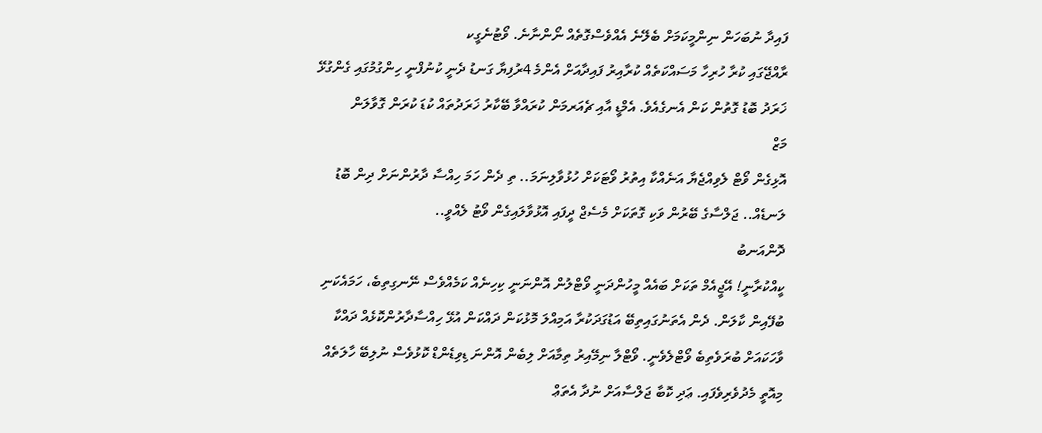ފައިދާ ނުބަހަން ނިންމީކަމަށް ބެލޭނެ އެއްވެސްގޮތެއް ނޯންނާނެ. ވޯޓުނެގީކ
ރާއްޖޭގައި ކުރާ ހުރިހާ މަސައްކަތެއް ކުރާއިރު ފައިދާއަށް އެންމެ 4ރުފިޔާ ގަނޑު ދެނީ ކުނުފްނީ ހިންގުމުގައި ގެންގުޅޭ ޚަރަދު ބޮޑު ގޮތުން ކަން އެނގެއެވެ. އެމްޑީ އާއި ޗެއަރމަން ކުރައްވާ ބޭކާރު ޚަރަދުތައް ކުޑަ ކުރަން ގޮވާލަން
މަޒް
އޮޅިގެން ވޯޓް ލެވިއްޖެޔާ އަނެއްކާ އިތުރު ވޯޓަކަށް ހުޅުވާލިނަމަ.. ތި ދެން ހަމަ ހިއްސާ ދާރުންނަށް ދިން ބޮޑު ލަނޑެއް.. ޖަލްސާގެ ބޭރުން ވަކި ގޮތަކަށް މެސެޖް ދީފައި އޮޅުވާލައިގެން ވޯޓު ލެއްވީ..
ދޮންއަނބު
ކީއްކުރާނީ! އޭޖީއެމް ތަކަށް ބައެއް މީހުންދަނީ ވޯޓްލުން އޮންނަނީ ކިހިނެއް ކަމެއްވެސް ނޭނގިތިބެ، ހަމައެކަނި ބުފޭއިން ކާލަން. ދެން އެތަނުގައިތިބޭ އަޑުގަދަކުރާ އަމިއްލަ މޮޅުކަން ދައްކަން އުޅޭ ހިއްސާދާރުންކޮޅެއް ދައްކާ ވާހަކައަށް ބުރަވެތިބެ ވޯޓްލެވެނީ. ވޯޓްލާ ނިމޭއިރު ތިމާއަށް ލިބެން އޮންނަ ޑިވިޑެންޑް ކޮޅުވެސް ނުލިބޭ ހާލަތެއް މިއޮތީ މެދުވެރިވެފައި. ޢަދި ކޮބާ ޖަލްސާއަށް ނުދާ އެތަޢް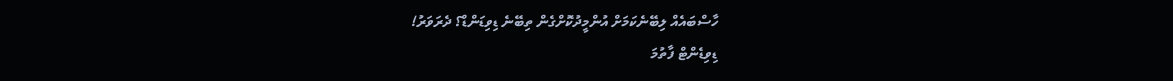ހާސްބައެއް ލިބޭނެކަމަށް އުންމީދުކޮށްގެން ތިބޭނެ ޑިވިޑަންޑް؟ ދެރަވަރު!
ޑިވިޑެންޓް ފާތުމަ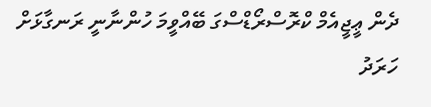ދެން ޢީޖީއެމް ކްރޮސްރޯޑްސްގަ ބޭއްވީމަ ހުންނާނީ ރަނގާޅަށް ހަރަދު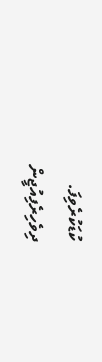ކުޑަކުރެވިފަ.
ދިވެހިރެފިއުޖީން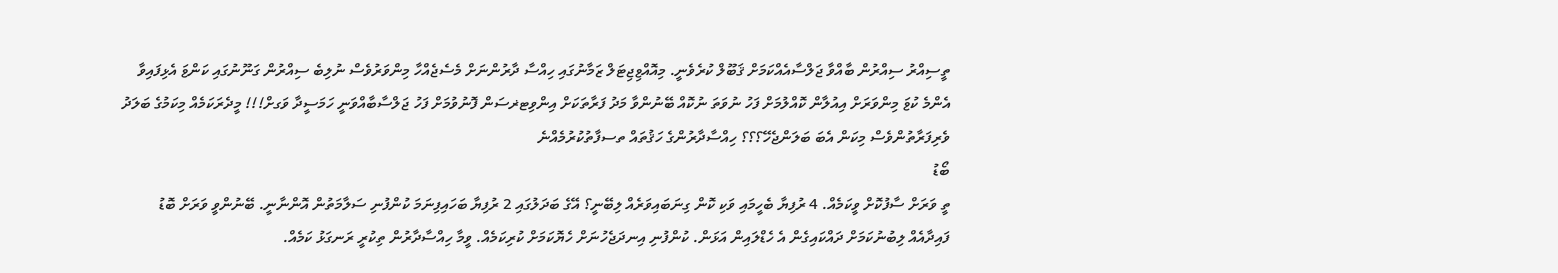ތީސިއްރު ސިއްރުން ބާއްވާ ޖަލްސާއެއްކަމަށް ޤަބޫލް ކުރެވެނީ. މިއޮއްޱިޖިޓަލް ޒަމާނުގައި ހިއްސާ ދާރުންނަށް މެސެޖެއްހާ މިންވަރުވެސް ނުލިބެ ސިއްރުން ގަނޫނުގައި ކަންޱަ އެޅިފައިވާ އެންމެ ކުޱަ މިންވަރަށް އިއުލާން ކޮއްލުމަށް ފަހު ނުވަތަ ނުކޮއް ބޭނުންވާ މަދު ފަރާތަކަށް އިންވިޓޜސަން ފޮނުވުމަށް ފަހު ޖަލްސާބާއްވަނީ ހަމަސީދާ ވަގށް!!! މީދެރަކަމެއް މިކަމުގެ ބަލަދު ވެރިފަރާތުންވެސް މިކަން އެބަ ބަލަންޖެހޭ؟؟؟ ހިއްސާދާރުންގެ ހަޤުތައް ތސފާތުކުރުމެއްނެ
ބޯޑު
ތީ ވަރަށް ސާފުކޮށް ވީކަމެއް. 4 ރުފިޔާ ބެހީމައި ވަކި ކޮން ގިނަބައިވަރެއް ލިބޭނީ؟ އޭގެ ބަދަލުގައި 2 ރުފިޔާ ބަހައިފިނަމަ ކުންފުނި ސަލާމަތުން އޮންނާނީ. ބޭނުންވީ ވަރަށް ބޮޑު ފައިދާއެއް ލިބުނުކަމަށް ދައްކައިގެން އެ ހެޑްލައިން އަޅަން. ކުންފުނި އިނދަޖެހުނަށް ހެޔޮކަމަށް ކުރިކަމެއް. ވީމާ ހިއްސާދާރުން ތިކުރީ ރަނގަޅު ކަމެއް.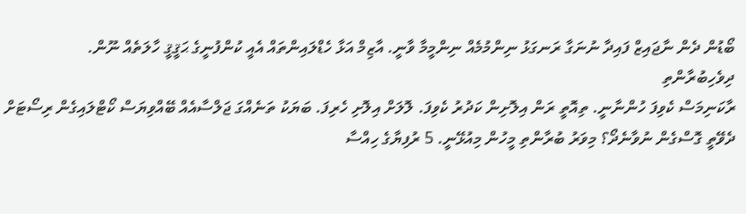ބޯޑުން ދެން ނާޖައިޒް ފައިދާ ނުނަގާ ރަނގަޅު ނިންމުމެއް ނިންމީމާ ވާނީ. އާޒިމް އަޅާ ހެޑްލައިންތައް އެއީ ކުންފުނީގެ ޙަޤީޤީ ހާލަތެއް ނޫން.
ދިވެހިބުރާންތި
ރާކަނިމަސް ކެވިފަ ހުންނާނީ. ތިއޮތީ ރަން އިލޮށިން ކަދުރު ކެވިފަ. ލޮލަށް އިލޮށި ހެރިފަ. ބަޔަކު ތަނެއްގަ ޖަލްސާއެއް ބޭއްވިޔަސް ކޯޓްލައިގެން ރިސޯޓަށް ދެވޭތީ ގޮސްގެން ނުވާނެދޯ؟ މިވަރު ބުރާންތި މީހުން މިއުޅޭނީ. 5 ރުފިޔާގެ ހިއްސާ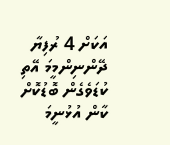އަކަށް 4 ރުފިޔާ ދޭންނިންމީމަ އޭތި ކުޑަވެގެން ބޮޑުކޮށް ކާން އުޅުނީމަ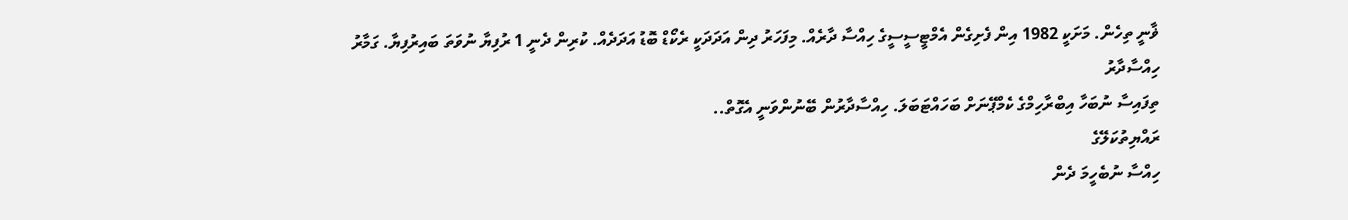ޥާނީ ތިހެން. މަށަކީ 1982 އިން ފެށިގެން އެމްޓީސީސީގެ ހިއްސާ ދާރެއް. މިފަހަރު ދިން އަދަދަކީ ރެކޯޑް ބޮޑު އަދަދެއް. ކުރިން ދެނީ 1 ރުފިޔާ ނުވަތަ ބައިރުފިޔާ. ގަމާރު
ހިއްސާދާރު
ތިފައިސާ ނުބަހާ އިބްރާހިމްގެ ކެމްޕޭނަށް ބަހައްޓަބަލަ. ހިއްސާދާރުން ބޭނުންވަނީ އެގޮތް..
ރައްޔިތުކަލޭގެ
ހިއްސާ ނުބެހީމަ ދެން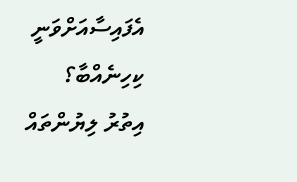އެފައިސާއަށްވަނީ ކިހިނެއްބާ؟
އިތުރު ލިޔުންތައް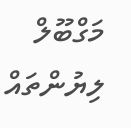މަގްބޫލް ލިޔުންތައް